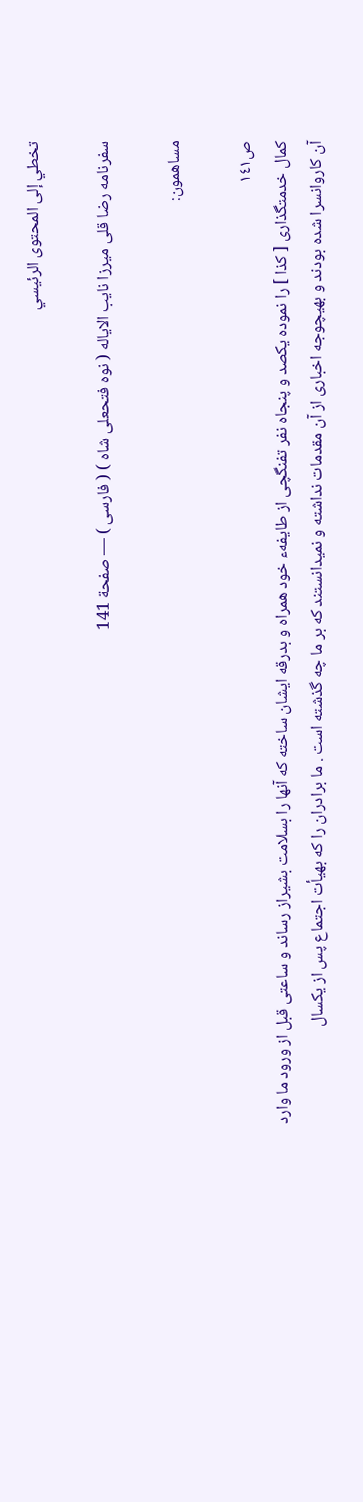تخطي إلى المحتوى الرئيسي

سفرنامه رضا قلى ميرزا نايب الاياله ( نوه فتحعلى شاه ) ( فارسى ) — صفحة 141

مساهمون:

ص١٤١
كمال خدمتگذارى [ كذا ] را نموده يكصد و پنجاه نفر تفنگچى از طايفهء خود همراه و بدرقه ايشان ساخته كه آنها را بسلامت بشيراز رساند و ساعتى قبل از ورود ما وارد آن كاروانسرا شده بودند و بهيچوجه اخبارى از آن مقدمات نداشته و نميدانستند كه بر ما چه گذشته است . ما برادران را كه بهيأت اجتماع پس از يكسال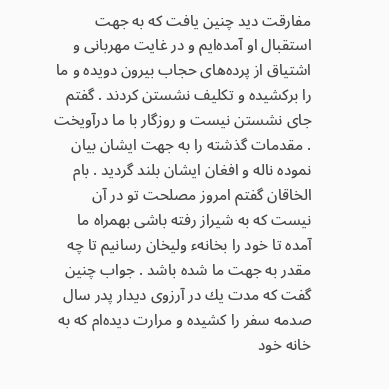مفارقت ديد چنين يافت كه به جهت استقبال او آمده‌ايم و در غايت مهربانى و اشتياق از پرده‌هاى حجاب بيرون دويده و ما را بركشيده و تكليف نشستن كردند . گفتم جاى نشستن نيست و روزگار با ما درآويخت . مقدمات گذشته را به جهت ايشان بيان نموده ناله و افغان ايشان بلند گرديد . بام الخاقان گفتم امروز مصلحت تو در آن نيست كه به شيراز رفته باشى بهمراه ما آمده تا خود را بخانهء وليخان رسانيم تا چه مقدر به جهت ما شده باشد . جواب چنين گفت كه مدت يك در آرزوى ديدار پدر سال صدمه سفر را كشيده و مرارت ديده‌ام كه به خانه خود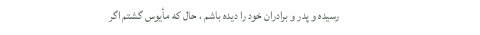رسيده و پدر و برادران خود را ديده باشم ، حال كه مأيوس گشتم اگر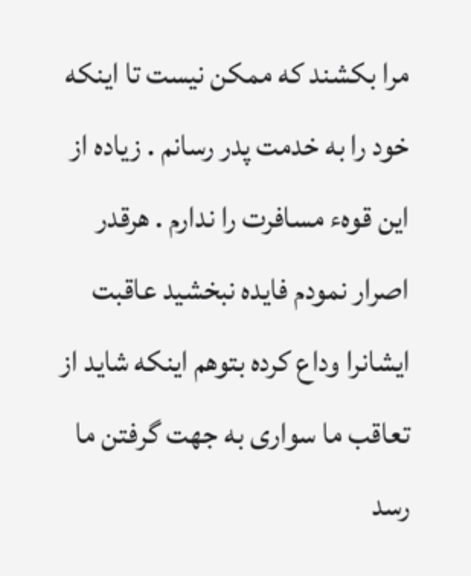مرا بكشند كه ممكن نيست تا اينكه خود را به خدمت پدر رسانم . زياده از اين قوهء مسافرت را ندارم . هرقدر اصرار نمودم فايده نبخشيد عاقبت ايشانرا وداع كرده بتوهم اينكه شايد از تعاقب ما سوارى به جهت گرفتن ما رسد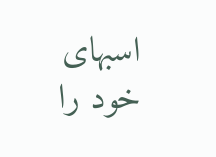اسبهاى خود را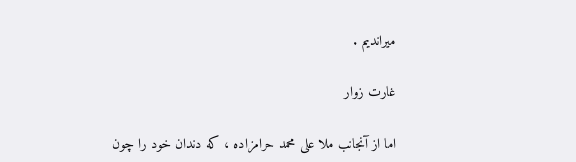ميرانديم .

غارت زوار

اما از آنجانب ملا على محمد حرامزاده ، كه دندان خود را چون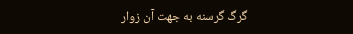گرگ گرسنه به جهت آن زوار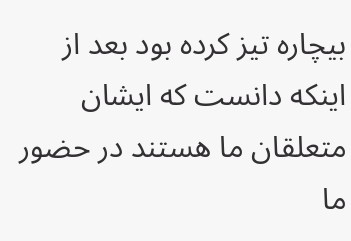بيچاره تيز كرده بود بعد از اينكه دانست كه ايشان متعلقان ما هستند در حضور ما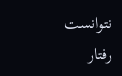نتوانست رفتار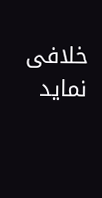خلافى نمايد